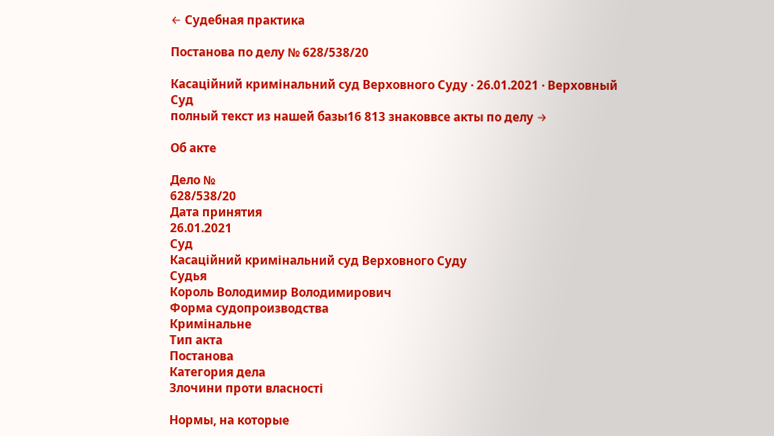← Судебная практика

Постанова по делу № 628/538/20

Касаційний кримінальний суд Верховного Суду · 26.01.2021 · Верховный Суд
полный текст из нашей базы16 813 знаковвсе акты по делу →

Об акте

Дело №
628/538/20
Дата принятия
26.01.2021
Суд
Касаційний кримінальний суд Верховного Суду
Судья
Король Володимир Володимирович
Форма судопроизводства
Кримінальне
Тип акта
Постанова
Категория дела
Злочини проти власності

Нормы, на которые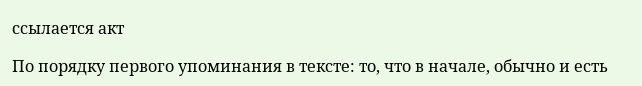ссылается акт

По порядку первого упоминания в тексте: то, что в начале, обычно и есть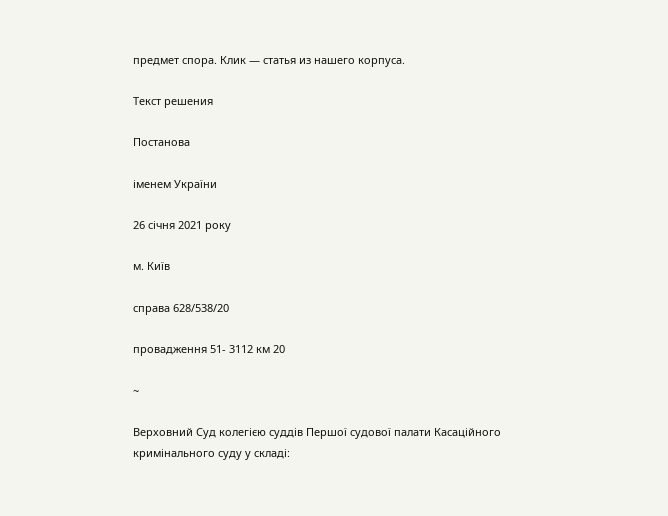предмет спора. Клик — статья из нашего корпуса.

Текст решения

Постанова

іменем України

26 січня 2021 року

м. Київ

справа 628/538/20

провадження 51- 3112 км 20

~

Верховний Суд колегією суддів Першої судової палати Касаційного кримінального суду у складі: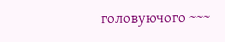головуючого ~~~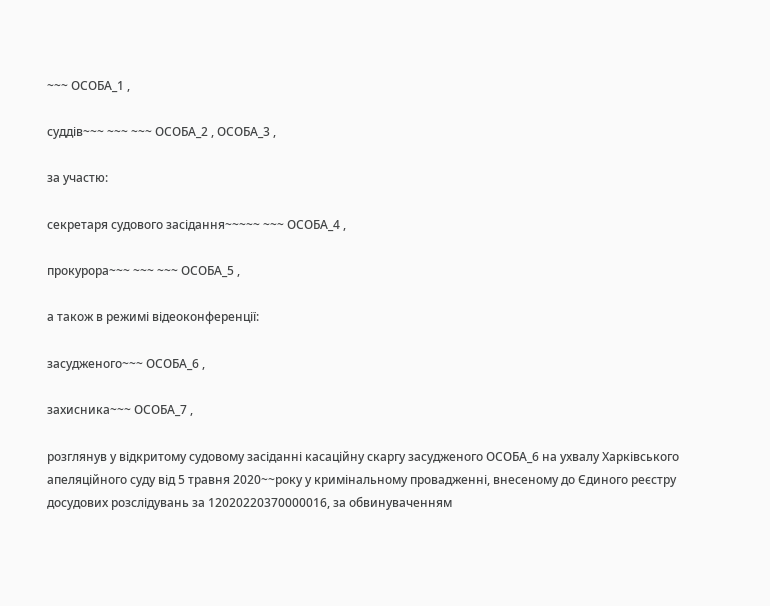~~~ ОСОБА_1 ,

суддів~~~ ~~~ ~~~ ОСОБА_2 , ОСОБА_3 ,

за участю:

секретаря судового засідання~~~~~ ~~~ ОСОБА_4 ,

прокурора~~~ ~~~ ~~~ ОСОБА_5 ,

а також в режимі відеоконференції:

засудженого~~~ ОСОБА_6 ,

захисника~~~ ОСОБА_7 ,

розглянув у відкритому судовому засіданні касаційну скаргу засудженого ОСОБА_6 на ухвалу Харківського апеляційного суду від 5 травня 2020~~року у кримінальному провадженні, внесеному до Єдиного реєстру досудових розслідувань за 12020220370000016, за обвинуваченням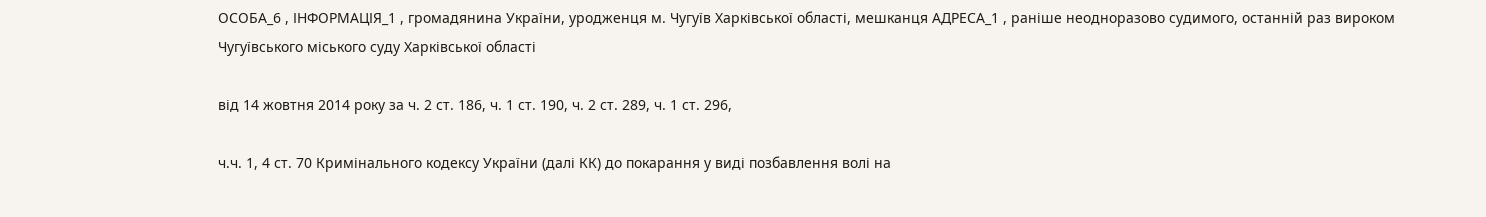ОСОБА_6 , ІНФОРМАЦІЯ_1 , громадянина України, уродженця м. Чугуїв Харківської області, мешканця АДРЕСА_1 , раніше неодноразово судимого, останній раз вироком Чугуївського міського суду Харківської області

від 14 жовтня 2014 року за ч. 2 ст. 186, ч. 1 ст. 190, ч. 2 ст. 289, ч. 1 ст. 296,

ч.ч. 1, 4 ст. 70 Кримінального кодексу України (далі КК) до покарання у виді позбавлення волі на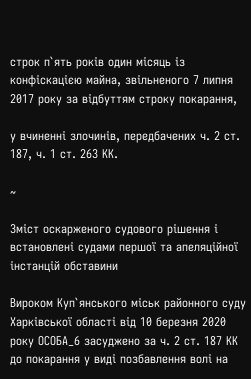строк п`ять років один місяць із конфіскацією майна, звільненого 7 липня 2017 року за відбуттям строку покарання,

у вчиненні злочинів, передбачених ч. 2 ст. 187, ч. 1 ст. 263 КК.

~

Зміст оскарженого судового рішення і встановлені судами першої та апеляційної інстанцій обставини

Вироком Куп`янського міськ районного суду Харківської області від 10 березня 2020 року ОСОБА_6 засуджено за ч. 2 ст. 187 КК до покарання у виді позбавлення волі на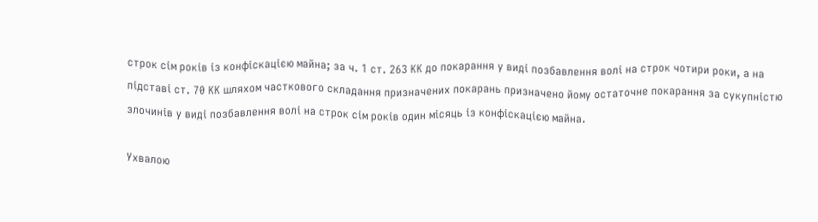строк сім років із конфіскацією майна; за ч. 1 ст. 263 КК до покарання у виді позбавлення волі на строк чотири роки, а на підставі ст. 70 КК шляхом часткового складання призначених покарань призначено йому остаточне покарання за сукупністю злочинів у виді позбавлення волі на строк сім років один місяць із конфіскацією майна.

Ухвалою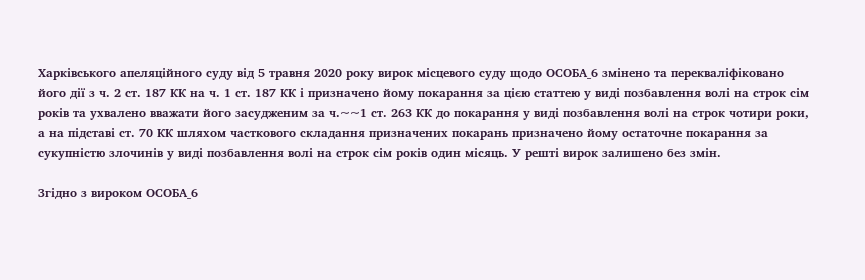Харківського апеляційного суду від 5 травня 2020 року вирок місцевого суду щодо ОСОБА_6 змінено та перекваліфіковано його дії з ч. 2 ст. 187 КК на ч. 1 ст. 187 КК і призначено йому покарання за цією статтею у виді позбавлення волі на строк сім років та ухвалено вважати його засудженим за ч.~~1 ст. 263 КК до покарання у виді позбавлення волі на строк чотири роки, а на підставі ст. 70 КК шляхом часткового складання призначених покарань призначено йому остаточне покарання за сукупністю злочинів у виді позбавлення волі на строк сім років один місяць. У решті вирок залишено без змін.

Згідно з вироком ОСОБА_6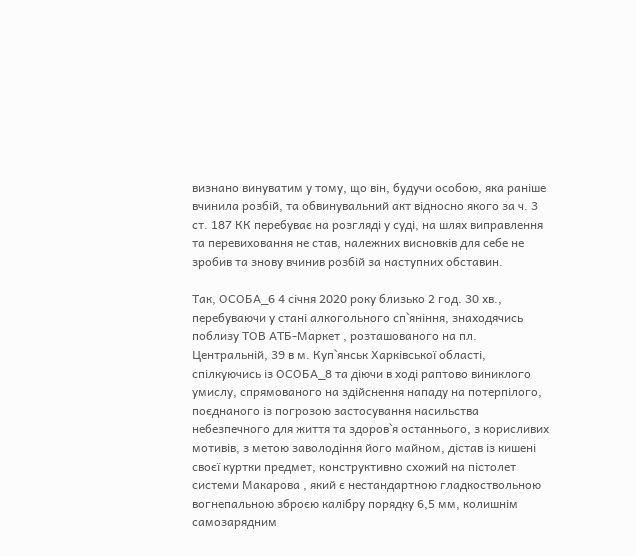визнано винуватим у тому, що він, будучи особою, яка раніше вчинила розбій, та обвинувальний акт відносно якого за ч. 3 ст. 187 КК перебуває на розгляді у суді, на шлях виправлення та перевиховання не став, належних висновків для себе не зробив та знову вчинив розбій за наступних обставин.

Так, ОСОБА_6 4 січня 2020 року близько 2 год. 30 хв., перебуваючи у стані алкогольного сп`яніння, знаходячись поблизу ТОВ АТБ-Маркет , розташованого на пл. Центральній, 39 в м. Куп`янськ Харківської області, спілкуючись із ОСОБА_8 та діючи в ході раптово виниклого умислу, спрямованого на здійснення нападу на потерпілого, поєднаного із погрозою застосування насильства небезпечного для життя та здоров`я останнього, з корисливих мотивів, з метою заволодіння його майном, дістав із кишені своєї куртки предмет, конструктивно схожий на пістолет системи Макарова , який є нестандартною гладкоствольною вогнепальною зброєю калібру порядку 6,5 мм, колишнім самозарядним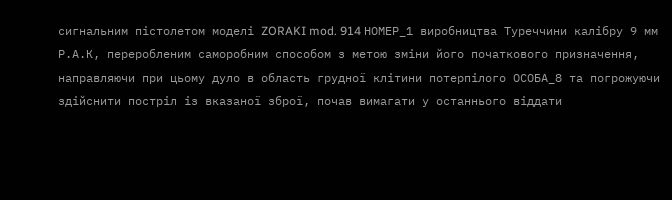сигнальним пістолетом моделі ZORAKI mod. 914 НОМЕР_1 виробництва Туреччини калібру 9 мм Р.А.К, переробленим саморобним способом з метою зміни його початкового призначення, направляючи при цьому дуло в область грудної клітини потерпілого ОСОБА_8 та погрожуючи здійснити постріл із вказаної зброї, почав вимагати у останнього віддати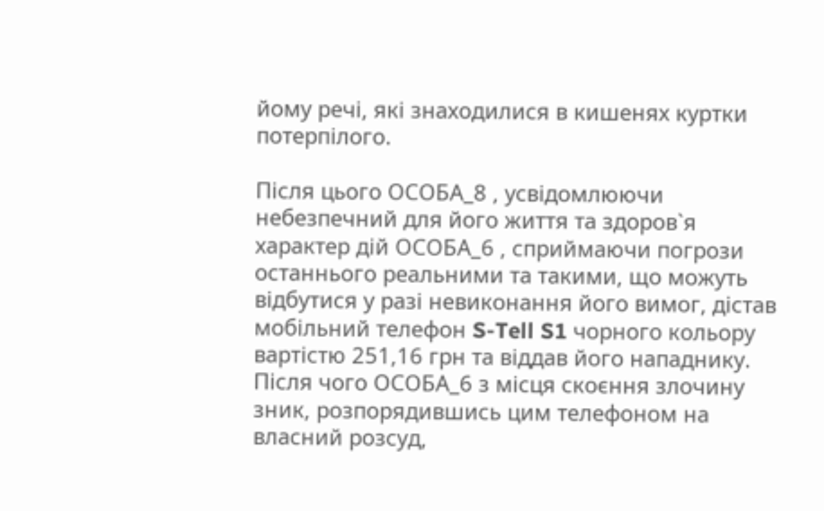йому речі, які знаходилися в кишенях куртки потерпілого.

Після цього ОСОБА_8 , усвідомлюючи небезпечний для його життя та здоров`я характер дій ОСОБА_6 , сприймаючи погрози останнього реальними та такими, що можуть відбутися у разі невиконання його вимог, дістав мобільний телефон S-Tell S1 чорного кольору вартістю 251,16 грн та віддав його нападнику. Після чого ОСОБА_6 з місця скоєння злочину зник, розпорядившись цим телефоном на власний розсуд,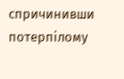спричинивши потерпілому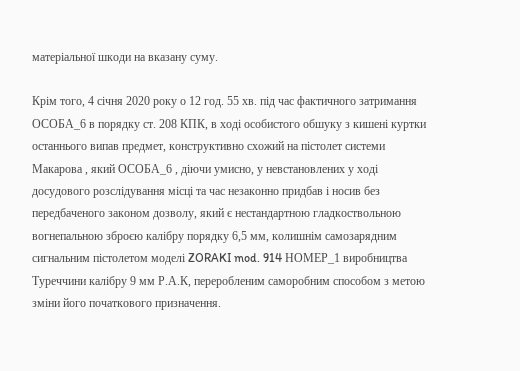матеріальної шкоди на вказану суму.

Крім того, 4 січня 2020 року о 12 год. 55 хв. під час фактичного затримання ОСОБА_6 в порядку ст. 208 КПК, в ході особистого обшуку з кишені куртки останнього випав предмет, конструктивно схожий на пістолет системи Макарова , який ОСОБА_6 , діючи умисно, у невстановлених у ході досудового розслідування місці та час незаконно придбав і носив без передбаченого законом дозволу, який є нестандартною гладкоствольною вогнепальною зброєю калібру порядку 6,5 мм, колишнім самозарядним сигнальним пістолетом моделі ZORAKI mod. 914 НОМЕР_1 виробництва Туреччини калібру 9 мм Р.А.К, переробленим саморобним способом з метою зміни його початкового призначення.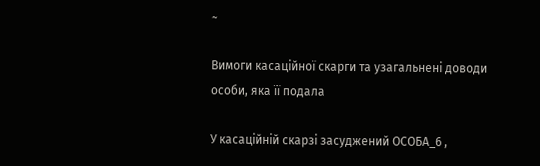~

Вимоги касаційної скарги та узагальнені доводи особи, яка її подала

У касаційній скарзі засуджений ОСОБА_6 ,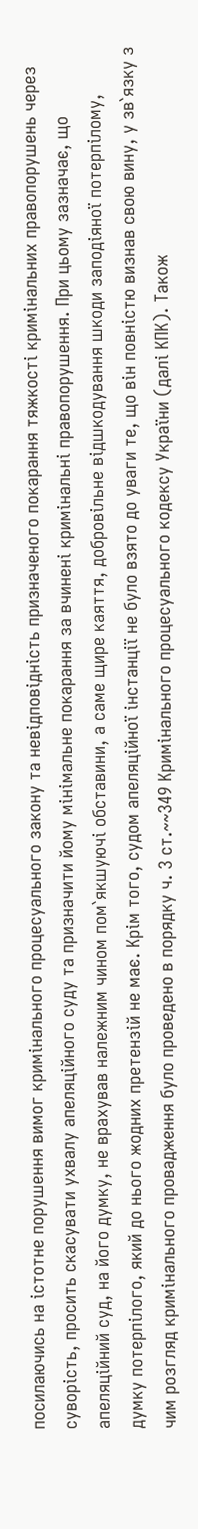посилаючись на істотне порушення вимог кримінального процесуального закону та невідповідність призначеного покарання тяжкості кримінальних правопорушень через суворість, просить скасувати ухвалу апеляційного суду та призначити йому мінімальне покарання за вчинені кримінальні правопорушення. При цьому зазначає, що апеляційний суд, на його думку, не врахував належним чином пом`якшуючі обставини, а саме щире каяття, добровільне відшкодування шкоди заподіяної потерпілому, думку потерпілого, який до нього жодних претензій не має. Крім того, судом апеляційної інстанції не було взято до уваги те, що він повністю визнав свою вину, у зв`язку з чим розгляд кримінального провадження було проведено в порядку ч. 3 ст.~~349 Кримінального процесуального кодексу України (далі КПК). Також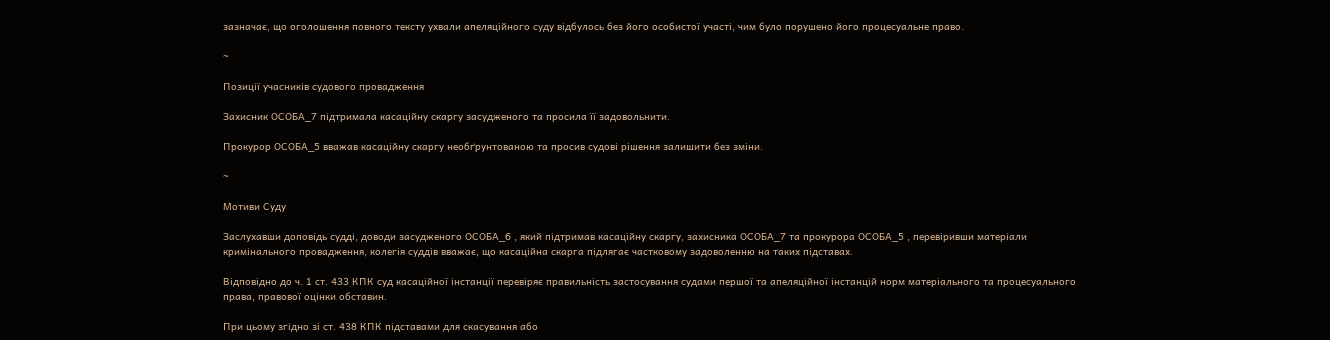зазначає, що оголошення повного тексту ухвали апеляційного суду відбулось без його особистої участі, чим було порушено його процесуальне право.

~

Позиції учасників судового провадження

Захисник ОСОБА_7 підтримала касаційну скаргу засудженого та просила її задовольнити.

Прокурор ОСОБА_5 вважав касаційну скаргу необґрунтованою та просив судові рішення залишити без зміни.

~

Мотиви Суду

Заслухавши доповідь судді, доводи засудженого ОСОБА_6 , який підтримав касаційну скаргу, захисника ОСОБА_7 та прокурора ОСОБА_5 , перевіривши матеріали кримінального провадження, колегія суддів вважає, що касаційна скарга підлягає частковому задоволенню на таких підставах.

Відповідно до ч. 1 ст. 433 КПК суд касаційної інстанції перевіряє правильність застосування судами першої та апеляційної інстанцій норм матеріального та процесуального права, правової оцінки обставин.

При цьому згідно зі ст. 438 КПК підставами для скасування або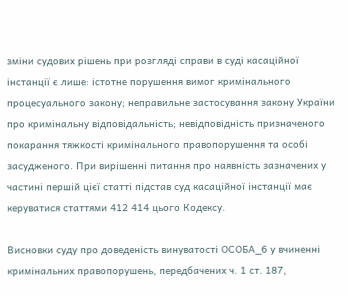зміни судових рішень при розгляді справи в суді касаційної інстанції є лише: істотне порушення вимог кримінального процесуального закону; неправильне застосування закону України про кримінальну відповідальність; невідповідність призначеного покарання тяжкості кримінального правопорушення та особі засудженого. При вирішенні питання про наявність зазначених у частині першій цієї статті підстав суд касаційної інстанції має керуватися статтями 412 414 цього Кодексу.

Висновки суду про доведеність винуватості ОСОБА_6 у вчиненні кримінальних правопорушень, передбачених ч. 1 ст. 187,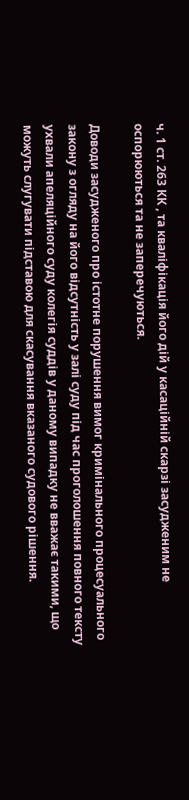ч. 1 ст. 263 КК , та кваліфікація його дій у касаційній скарзі засудженим не оспорюються та не заперечуються.

Доводи засудженого про істотне порушення вимог кримінального процесуального закону з огляду на його відсутність у залі суду під час проголошення повного тексту ухвали апеляційного суду колегія суддів у даному випадку не вважає такими, що можуть слугувати підставою для скасування вказаного судового рішення.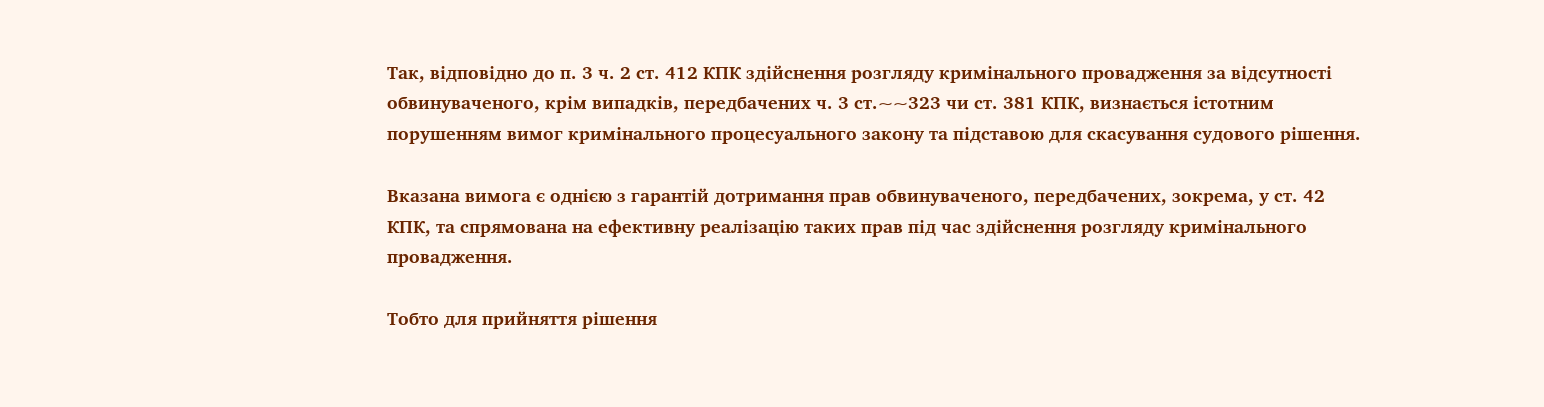Так, відповідно до п. 3 ч. 2 ст. 412 КПК здійснення розгляду кримінального провадження за відсутності обвинуваченого, крім випадків, передбачених ч. 3 ст.~~323 чи ст. 381 КПК, визнається істотним порушенням вимог кримінального процесуального закону та підставою для скасування судового рішення.

Вказана вимога є однією з гарантій дотримання прав обвинуваченого, передбачених, зокрема, у ст. 42 КПК, та спрямована на ефективну реалізацію таких прав під час здійснення розгляду кримінального провадження.

Тобто для прийняття рішення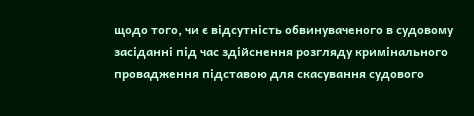щодо того, чи є відсутність обвинуваченого в судовому засіданні під час здійснення розгляду кримінального провадження підставою для скасування судового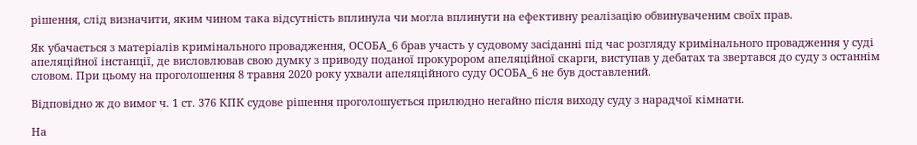рішення, слід визначити, яким чином така відсутність вплинула чи могла вплинути на ефективну реалізацію обвинуваченим своїх прав.

Як убачається з матеріалів кримінального провадження, ОСОБА_6 брав участь у судовому засіданні під час розгляду кримінального провадження у суді апеляційної інстанції, де висловлював свою думку з приводу поданої прокурором апеляційної скарги, виступав у дебатах та звертався до суду з останнім словом. При цьому на проголошення 8 травня 2020 року ухвали апеляційного суду ОСОБА_6 не був доставлений.

Відповідно ж до вимог ч. 1 ст. 376 КПК судове рішення проголошується прилюдно негайно після виходу суду з нарадчої кімнати.

На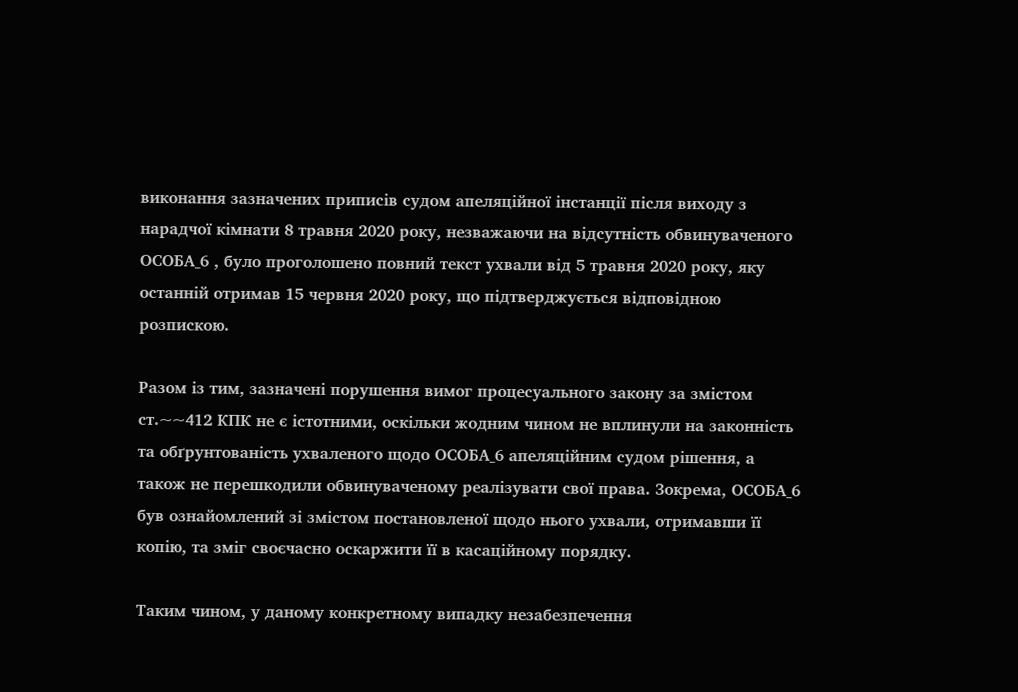виконання зазначених приписів судом апеляційної інстанції після виходу з нарадчої кімнати 8 травня 2020 року, незважаючи на відсутність обвинуваченого ОСОБА_6 , було проголошено повний текст ухвали від 5 травня 2020 року, яку останній отримав 15 червня 2020 року, що підтверджується відповідною розпискою.

Разом із тим, зазначені порушення вимог процесуального закону за змістом ст.~~412 КПК не є істотними, оскільки жодним чином не вплинули на законність та обґрунтованість ухваленого щодо ОСОБА_6 апеляційним судом рішення, а також не перешкодили обвинуваченому реалізувати свої права. Зокрема, ОСОБА_6 був ознайомлений зі змістом постановленої щодо нього ухвали, отримавши її копію, та зміг своєчасно оскаржити її в касаційному порядку.

Таким чином, у даному конкретному випадку незабезпечення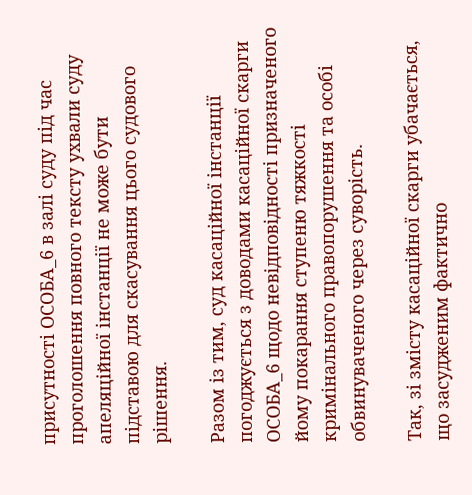присутності ОСОБА_6 в залі суду під час проголошення повного тексту ухвали суду апеляційної інстанції не може бути підставою для скасування цього судового рішення.

Разом із тим, суд касаційної інстанції погоджується з доводами касаційної скарги ОСОБА_6 щодо невідповідності призначеного йому покарання ступеню тяжкості кримінального правопорушення та особі обвинуваченого через суворість.

Так, зі змісту касаційної скарги убачається, що засудженим фактично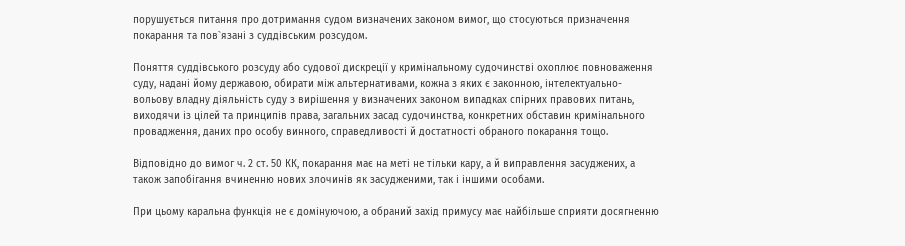порушується питання про дотримання судом визначених законом вимог, що стосуються призначення покарання та пов`язані з суддівським розсудом.

Поняття суддівського розсуду або судової дискреції у кримінальному судочинстві охоплює повноваження суду, надані йому державою, обирати між альтернативами, кожна з яких є законною, інтелектуально-вольову владну діяльність суду з вирішення у визначених законом випадках спірних правових питань, виходячи із цілей та принципів права, загальних засад судочинства, конкретних обставин кримінального провадження, даних про особу винного, справедливості й достатності обраного покарання тощо.

Відповідно до вимог ч. 2 ст. 50 КК, покарання має на меті не тільки кару, а й виправлення засуджених, а також запобігання вчиненню нових злочинів як засудженими, так і іншими особами.

При цьому каральна функція не є домінуючою, а обраний захід примусу має найбільше сприяти досягненню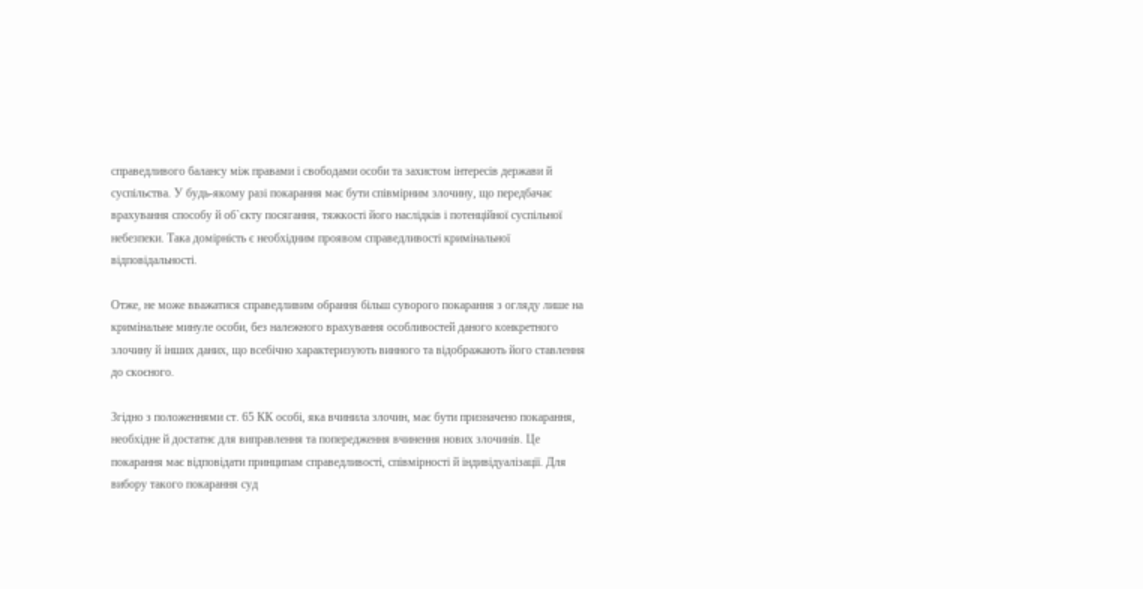справедливого балансу між правами і свободами особи та захистом інтересів держави й суспільства. У будь-якому разі покарання має бути співмірним злочину, що передбачає врахування способу й об`єкту посягання, тяжкості його наслідків і потенційної суспільної небезпеки. Така домірність є необхідним проявом справедливості кримінальної відповідальності.

Отже, не може вважатися справедливим обрання більш суворого покарання з огляду лише на кримінальне минуле особи, без належного врахування особливостей даного конкретного злочину й інших даних, що всебічно характеризують винного та відображають його ставлення до скоєного.

Згідно з положеннями ст. 65 КК особі, яка вчинила злочин, має бути призначено покарання, необхідне й достатнє для виправлення та попередження вчинення нових злочинів. Це покарання має відповідати принципам справедливості, співмірності й індивідуалізації. Для вибору такого покарання суд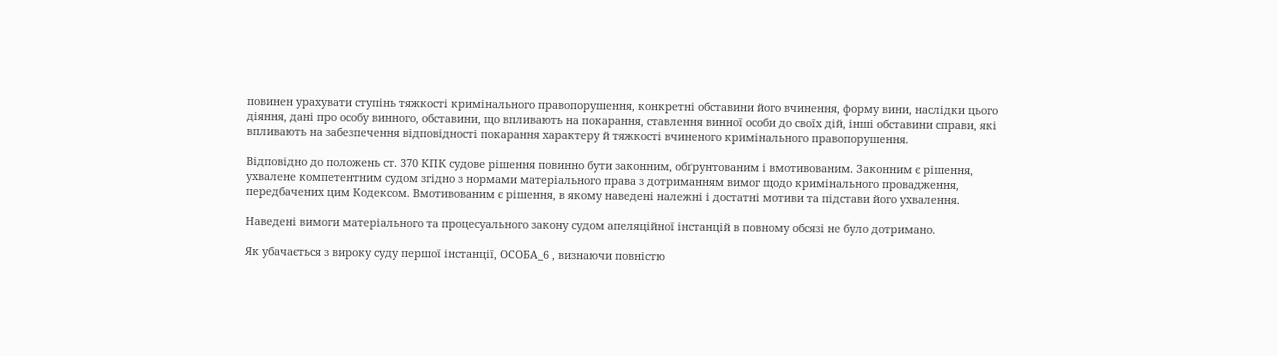повинен урахувати ступінь тяжкості кримінального правопорушення, конкретні обставини його вчинення, форму вини, наслідки цього діяння, дані про особу винного, обставини, що впливають на покарання, ставлення винної особи до своїх дій, інші обставини справи, які впливають на забезпечення відповідності покарання характеру й тяжкості вчиненого кримінального правопорушення.

Відповідно до положень ст. 370 КПК судове рішення повинно бути законним, обґрунтованим і вмотивованим. Законним є рішення, ухвалене компетентним судом згідно з нормами матеріального права з дотриманням вимог щодо кримінального провадження, передбачених цим Кодексом. Вмотивованим є рішення, в якому наведені належні і достатні мотиви та підстави його ухвалення.

Наведені вимоги матеріального та процесуального закону судом апеляційної інстанцій в повному обсязі не було дотримано.

Як убачається з вироку суду першої інстанції, ОСОБА_6 , визнаючи повністю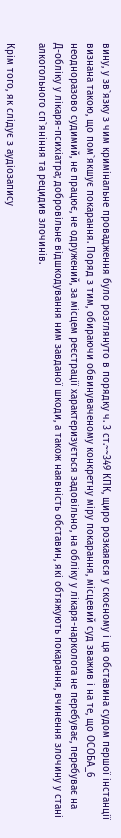вину, у зв`язку з чим кримінальне провадження було розглянуто в порядку ч. 3 ст.~~349 КПК, щиро розкаявся у скоєному і ця обставина судом першої інстанції визнана такою, що пом`якшує покарання. Поряд з тим, обираючи обвинуваченому конкретну міру покарання, місцевий суд зважив і на те, що ОСОБА_6 неодноразово судимий, не працює, не одружений, за місцем реєстрації характеризується задовільно, на обліку у лікаря-нарколога не перебуває, перебуває на Д-обліку у лікаря-психіатра; добровільне відшкодування ним завданої шкоди, а також наявність обставин, які обтяжують покарання, вчинення злочину у стані алкогольного сп`яніння та рецидив злочинів.

Крім того, як слідує з аудіозапису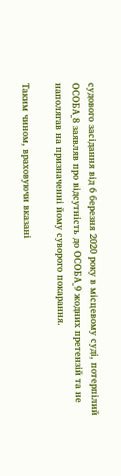судового засідання від 6 березня 2020 року в місцевому суді, потерпілий ОСОБА_8 заявляв про відсутність до ОСОБА_9 жодних претензій та не наполягав на призначенні йому суворого покарання.

Таким чином, враховуючи вказані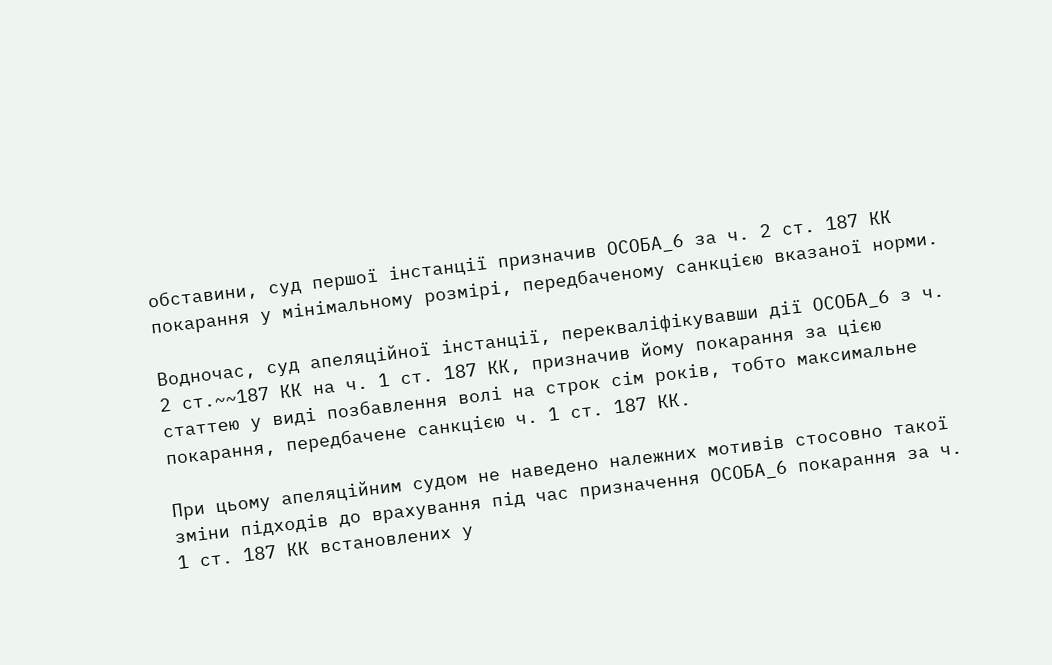обставини, суд першої інстанції призначив ОСОБА_6 за ч. 2 ст. 187 КК покарання у мінімальному розмірі, передбаченому санкцією вказаної норми.

Водночас, суд апеляційної інстанції, перекваліфікувавши дії ОСОБА_6 з ч. 2 ст.~~187 КК на ч. 1 ст. 187 КК, призначив йому покарання за цією статтею у виді позбавлення волі на строк сім років, тобто максимальне покарання, передбачене санкцією ч. 1 ст. 187 КК.

При цьому апеляційним судом не наведено належних мотивів стосовно такої зміни підходів до врахування під час призначення ОСОБА_6 покарання за ч. 1 ст. 187 КК встановлених у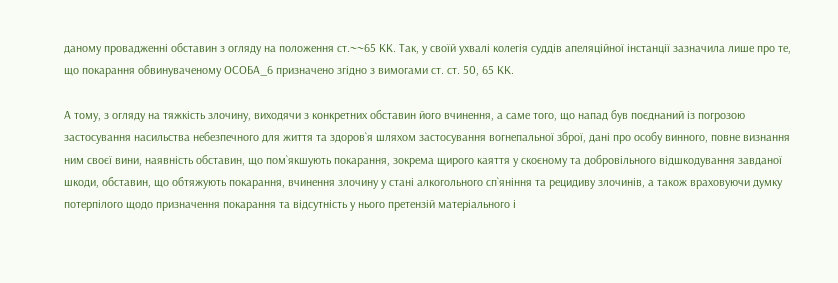даному провадженні обставин з огляду на положення ст.~~65 КК. Так, у своїй ухвалі колегія суддів апеляційної інстанції зазначила лише про те, що покарання обвинуваченому ОСОБА_6 призначено згідно з вимогами ст. ст. 50, 65 КК.

А тому, з огляду на тяжкість злочину, виходячи з конкретних обставин його вчинення, а саме того, що напад був поєднаний із погрозою застосування насильства небезпечного для життя та здоров`я шляхом застосування вогнепальної зброї, дані про особу винного, повне визнання ним своєї вини, наявність обставин, що пом`якшують покарання, зокрема щирого каяття у скоєному та добровільного відшкодування завданої шкоди, обставин, що обтяжують покарання, вчинення злочину у стані алкогольного сп`яніння та рецидиву злочинів, а також враховуючи думку потерпілого щодо призначення покарання та відсутність у нього претензій матеріального і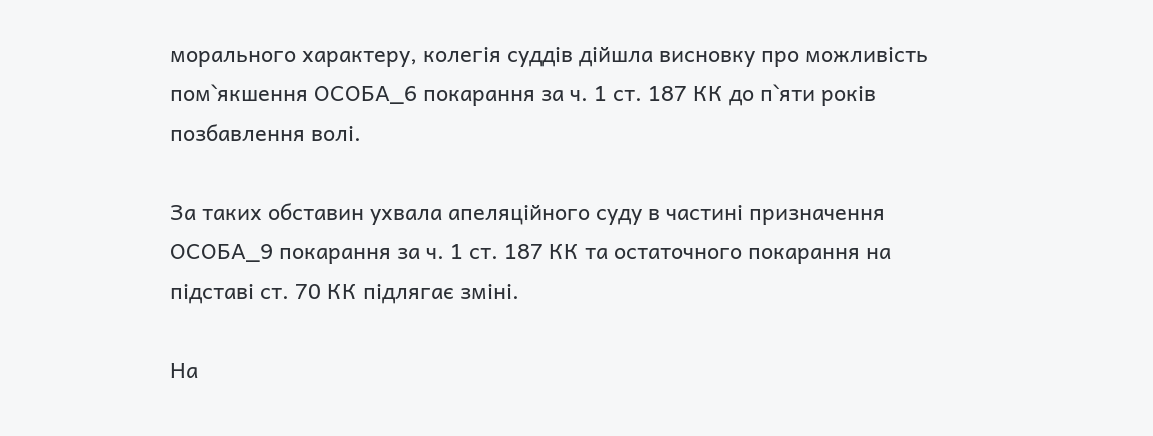морального характеру, колегія суддів дійшла висновку про можливість пом`якшення ОСОБА_6 покарання за ч. 1 ст. 187 КК до п`яти років позбавлення волі.

За таких обставин ухвала апеляційного суду в частині призначення ОСОБА_9 покарання за ч. 1 ст. 187 КК та остаточного покарання на підставі ст. 70 КК підлягає зміні.

На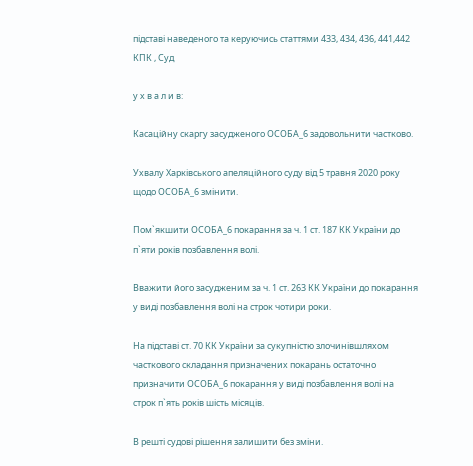підставі наведеного та керуючись статтями 433, 434, 436, 441,442 КПК , Суд

у х в а л и в:

Касаційну скаргу засудженого ОСОБА_6 задовольнити частково.

Ухвалу Харківського апеляційного суду від 5 травня 2020 року щодо ОСОБА_6 змінити.

Пом`якшити ОСОБА_6 покарання за ч. 1 ст. 187 КК України до п`яти років позбавлення волі.

Вважити його засудженим за ч. 1 ст. 263 КК України до покарання у виді позбавлення волі на строк чотири роки.

На підставі ст. 70 КК України за сукупністю злочинівшляхом часткового складання призначених покарань остаточно призначити ОСОБА_6 покарання у виді позбавлення волі на строк п`ять років шість місяців.

В решті судові рішення залишити без зміни.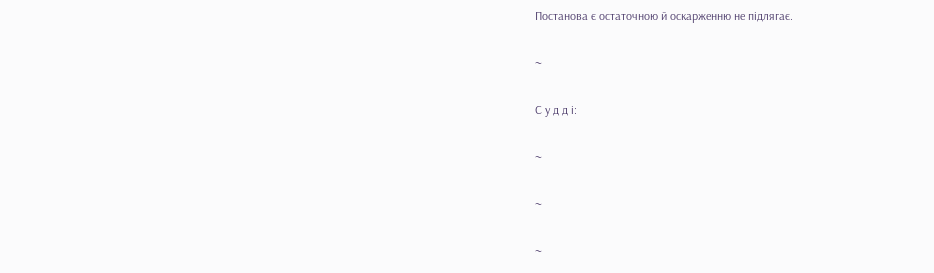Постанова є остаточною й оскарженню не підлягає.

~

С у д д і:

~

~

~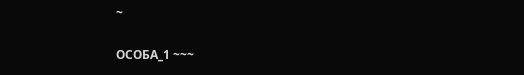~

ОСОБА_1 ~~~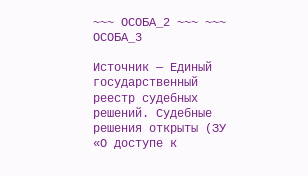~~~ ОСОБА_2 ~~~ ~~~ ОСОБА_3

Источник — Единый государственный реестр судебных решений. Судебные решения открыты (ЗУ «О доступе к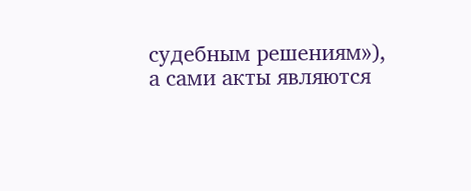судебным решениям»), а сами акты являются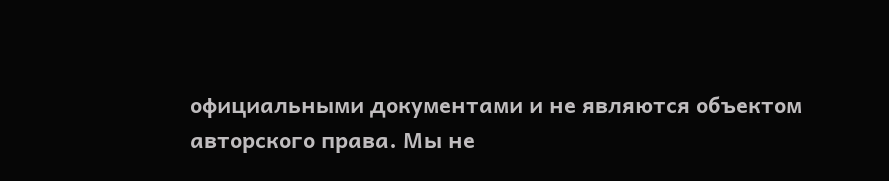официальными документами и не являются объектом авторского права. Мы не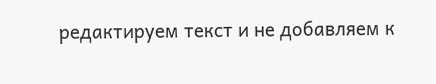редактируем текст и не добавляем к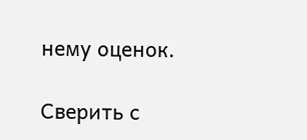нему оценок.

Сверить с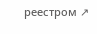реестром ↗